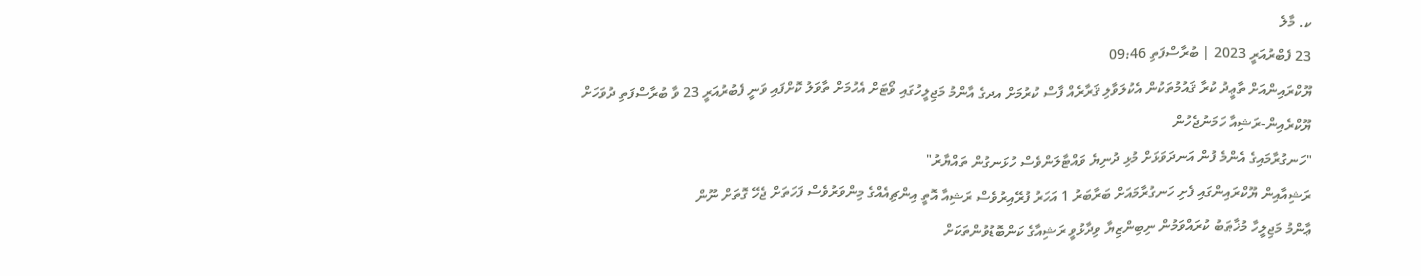ކ. މާލެ
23 ފެބްރުއަރީ 2023 | ބުރާސްފަތި 09:46
ޔޫކްރައިންއަށް ތާޢީދު ކުރާ ޤައުމުތަކުން އެކުލަވާލި ޤަރާރެއް ފާސް ކުރުމަށް އދގެ އާންމު މަޖިލީހުގައި ވޯޓަށް އެހުމަށް ތާވަލު ކޮށްފައި ވަނީ ފެބުރުއަރީ 23 ވާ ބުރާސްފަތި ދުވަހަށް
ޔޫކްރެއިން-ރަޝިއާ ހަމަނުޖެހުން
"ހަނގުރާމައިގެ އެންމެ ފުން އަނދަވަޅަށް މުޅި ދުނިޔެ ވައްޓާލަންވެސް ހުޅަނގުން ތައްޔާރު"
ރަޝިއާއިން ޔޫކްރައިންގައި ފެށި ހަނގުރާމައަށް ބަރާބަރު 1 އަހަރު ފުރޭއިރުވެސް ރަޝިއާ އޮތީ އިންޗިއެއްގެ މިންވަރުވެސް ފަހަތަށް ޖެހޭ ގޮތަށް ނޫން
ޢާންމު މަޖިލީހާ މުޚާޠަބު ކުރައްވަމުން ނިބިންޒިޔާ ވިދާޅުވީ ރަޝިއާގެ ކަންބޮޑުވުންތަކަށް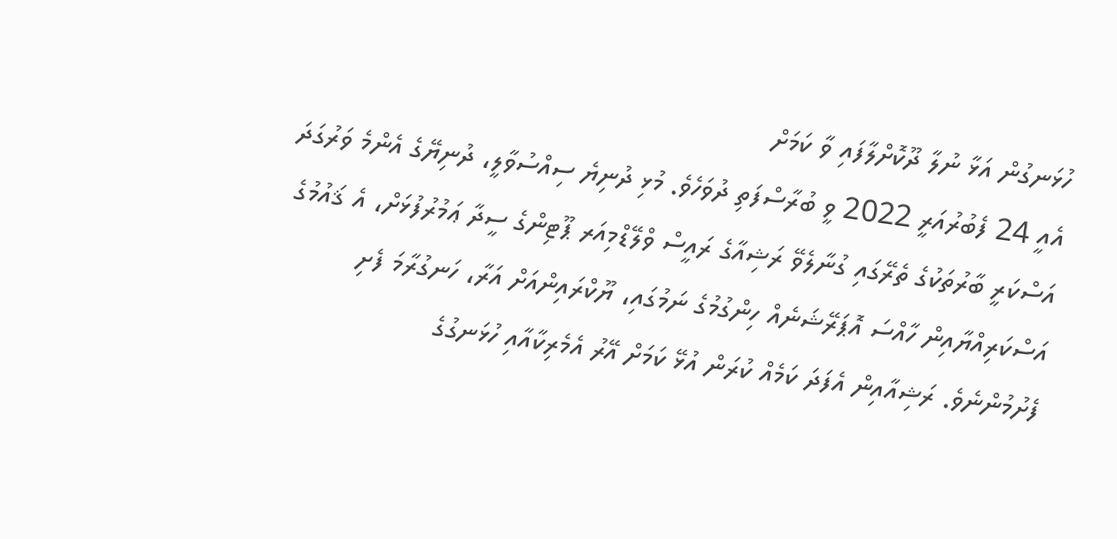ހުޅަނގުން އަޅާ ނުލާ ދޫކޮށްލާފައި ވާ ކަމަށް
އެއީ 24 ފެބުރުއަރީ 2022 ވީ ބުރާސްފަތި ދުވަހެވެ. މުޅި ދުނިޔެ ސިއްސުވާލީ، ދުނިޔޭގެ އެންމެ ވަރުގަދަ އަސްކަރީ ބާރުތަކުގެ ތެރޭގައި ގުނާލެވޭ ރަޝިއާގެ ރައީސް ވްލޭޑްމިއަރ ޕޫޓިންގެ ސީދާ ޢަމުރުފުޅަށް، އެ ޤައުމުގެ އަސްކަރިއްޔާއިން ހާއްސަ އޮޕަރޭޝަނެއް ހިންގުމުގެ ނަމުގައި، ޔޫކްރައިންއަށް އަރާ، ހަނގުރާމަ ފެށި ފެށުމުންނެވެ. ރަޝިއާއިން އެފަދަ ކަމެއް ކުރަން އުޅޭ ކަމަށް އޭރު އެމެރިކާއާއި ހުޅަނގުގެ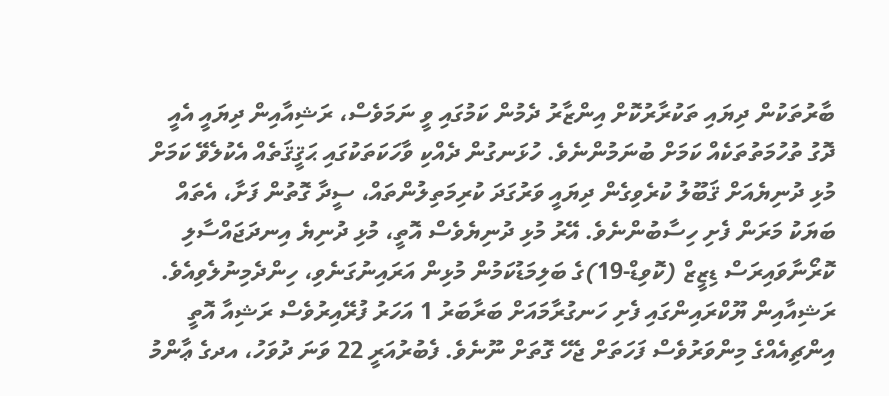ބާރުތަކުން ދިޔައި ތަކުރާރުކޮށް އިންޒާރު ދެމުން ކަމުގައި ވީ ނަމަވެސް، ރަޝިއާއިން ދިޔައީ އެއީ ދޮގު ތުހުމަތުތަކެއް ކަމަށް ބުނަމުންނެވެ. ހުޅަނގުން ދެއްކި ވާހަކަތަކުގައި ޙަޤީޤަތެއް އެކުލެވޭ ކަމަށް މުޅި ދުނިޔެއަށް ޤަބޫލު ކުރެވިގެން ދިޔައީ ވަރުގަދަ ކުރިމަތިލުންތައް، ސީދާ ގޮތުން ފަށާ، އެތައް ބަޔަކު މަރަން ފެށި ހިސާބުންނެވެ. އޭރު މުޅި ދުނިޔެވެސް އޮތީ، މުޅި ދުނިޔެ އިނދަޖައްސާލި ކޮރޯނާވައިރަސް ޑިޒީޒް (ކޮވިޑް-19)ގެ ބަލިމަޑުކަމުން މުޅިން އަރައިނުގަނެވި، ހިންދެމިނުލެވިއެވެ.
ރަޝިއާއިން ޔޫކްރައިންގައި ފެށި ހަނގުރާމައަށް ބަރާބަރު 1 އަހަރު ފުރޭއިރުވެސް ރަޝިއާ އޮތީ އިންޗިއެއްގެ މިންވަރުވެސް ފަހަތަށް ޖެހޭ ގޮތަށް ނޫނެވެ. ފެބުރުއަރީ 22 ވަނަ ދުވަހު، އދގެ ޢާންމު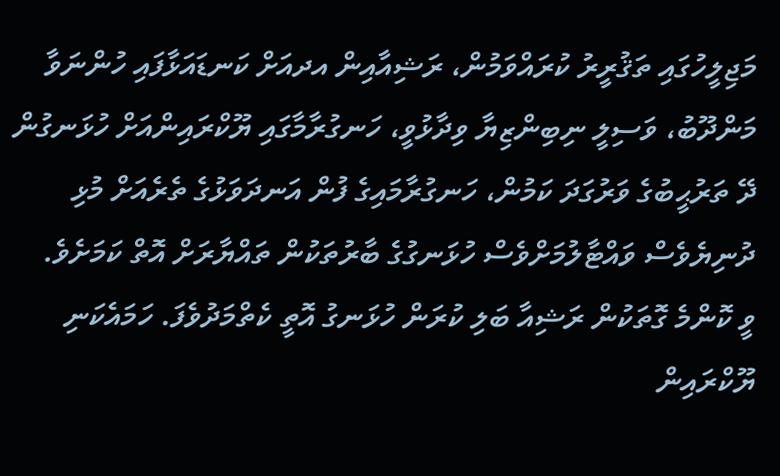މަޖިލީހުގައި ތަޤުރީރު ކުރައްވަމުން، ރަޝިއާއިން އދއަށް ކަނޑައަޅާފައި ހުންނަވާ މަންދޫބު، ވަސިލީ ނިބިންޒިޔާ ވިދާޅުވީ، ހަނގުރާމާގައި ޔޫކްރައިންއަށް ހުޅަނގުން ދޭ ތަރުޙީބުގެ ވަރުގަދަ ކަމުން، ހަނގުރާމައިގެ ފުން އަނދަވަޅުގެ ތެރެއަށް މުޅި ދުނިޔެވެސް ވައްޓާލުމަށްވެސް ހުޅަނގުގެ ބާރުތަކުން ތައްޔާރަށް އޮތް ކަމަށެވެ.
ވީ ކޮންމެ ގޮތަކުން ރަޝިއާ ބަލި ކުރަން ހުޅަނގު އޮތީ ކެތްމަދުވެފަ. ހަމައެކަނި ޔޫކްރައިން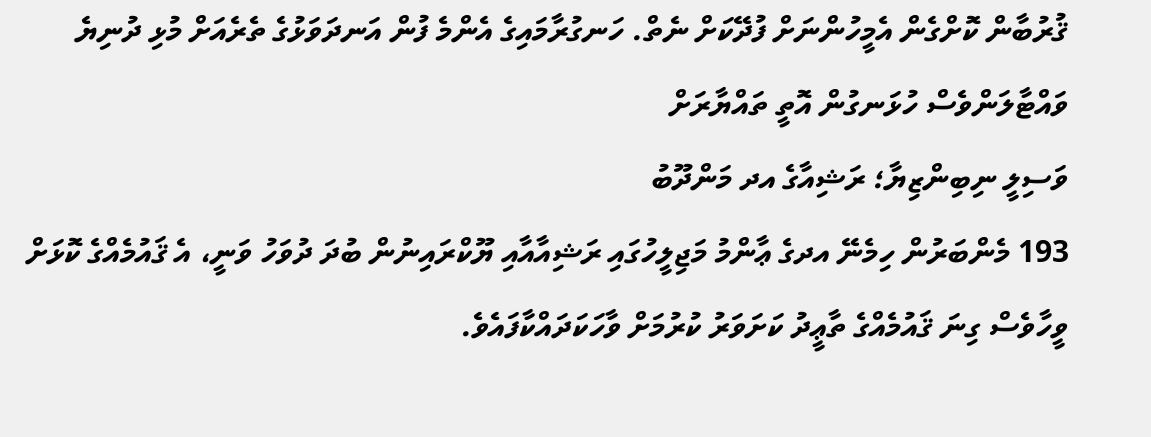ޤުރުބާން ކޮށްގެން އެމީހުންނަށް ފުދޭކަށް ނެތް. ހަނގުރާމައިގެ އެންމެ ފުން އަނދަވަޅުގެ ތެރެއަށް މުޅި ދުނިޔެ ވައްޓާލަންވެސް ހުޅަނގުން އޮތީ ތައްޔާރަށް
ވަސިލީ ނިބިންޒިޔާ؛ ރަޝިއާގެ އދ މަންދޫބު
193 މެންބަރުން ހިމެނޭ އދގެ ޢާންމު މަޖިލީހުގައި ރަޝިއާއާއި ޔޫކްރައިނުން ބުދަ ދުވަހު ވަނީ، އެ ޤައުމެއްގެ ކޮޅަށް ވީހާވެސް ގިނަ ޤައުމެއްގެ ތާޢީދު ކަށަވަރު ކުރުމަށް ވާހަކަދައްކާފައެވެ.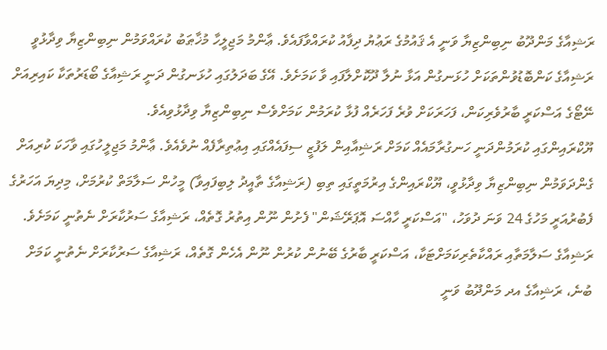ރަޝިއާގެ މަންދޫބު ނިބިންޒިޔާ ވަނީ އެ ޤައުމުގެ ރަޢުޔު ދިފާއު ކުރައްވާފައެވެ. ޢާންމު މަޖިލީހާ މުޚާޠަބު ކުރައްވަމުން ނިބިންޒިޔާ ވިދާޅުވީ ރަޝިއާގެ ކަންބޮޑުވުންތަކަށް ހުޅަނގުން އަޅާ ނުލާ ދޫކޮށްލާފައި ވާ ކަމަށެވެ. އޭގެ ބަދަލުގައި ހުޅަނގުން ދަނީ ރަޝިއާގެ ބޯޑަރުތަކާ ކައިރިއަށް ނޭޓޯގެ އަސްކަރީ ބާރުވެރިކަން، ފަހަރަކަށް ވުރެ ފަހަރެއް ފުޅާ ކުރަމުން ކަމަށްވެސް ނިބިންޒިޔާ ވިދާޅުވިއެވެ.
ޔޫކްރައިންގައި ކުރަމުންދަނީ ހަނގުރާމައެއް ކަމަށް ރަޝިއާއިން ލަފުޒީ ސިފައެއްގައި އިޢުތިރާފެއް ނުވެއެވެ. ޢާންމު މަޖިލީހުގައި ވާހަކަ ކުރިއަށް ގެންދަވަމުން ނިބިންޒިޔާ ވިދާޅުވީ، ޔޫކްރައިންގެ އިރުމަތީގައި ތިބި (ރަޝިއާގެ ތާއީދު ލިބިފައިވާ) މީހުން ސަލާމަތް ކުރުމަށް، މިދިޔަ އަހަރުގެ ފެބުރުއަރީ މަހުގެ 24 ވަނަ ދުވަހު، "އަސްކަރީ ހާއްސަ އޮޕަރޭޝަން" ފެށުން ނޫން އިތުރު ގޮތެއް، ރަޝިއާގެ ސަރުކާރަށް ނެތުނީ ކަމަށެވެ. ރަޝިއާގެ ސަލާމަތާއި ރައްކާތެރިކަމަށްޓަކާ، އަސްކަރީ ބާރުގެ ބޭނުން ކުރުން ނޫން އެހެން ގޮތެއް، ރަޝިއާގެ ސަރުކާރަށް ނެތުނީ ކަމަށް ބުނެ، ރަޝިއާގެ އދ މަންދޫބު ވަނީ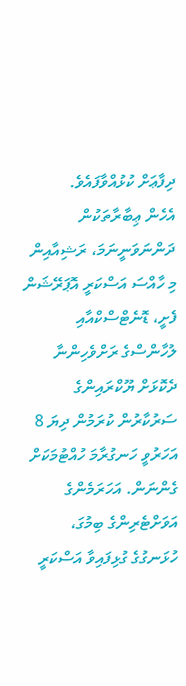ދިފާޢަށް ކުޅުއްވާފައެވެ.
އެހެން ޢިބާރާތަކުން ދަންނަވަނީނަމަ، ރަޝިއާއިން މި ހާއްސަ އަސްކަރީ އޮޕަރޭޝަން ފެށީ، ޑޮނެޓްސްކްއާއި ލުހާންސްގެ ރަށްވެހިންނާ ދެކޮޅަށް ޔޫކްރައިންގެ ސަރުކާރުން ކުރަމުން ދިޔަ 8 އަހަރުވީ ހަނގުރާމަ ހުއްޓުމަކަށް ގެންނަން. އަހަރަމެންގެ އަވަށްޓެރިންގެ ބިމުގަ، ހުޅަނގުގެ ގުޅިފައިވާ އަސްކަރީ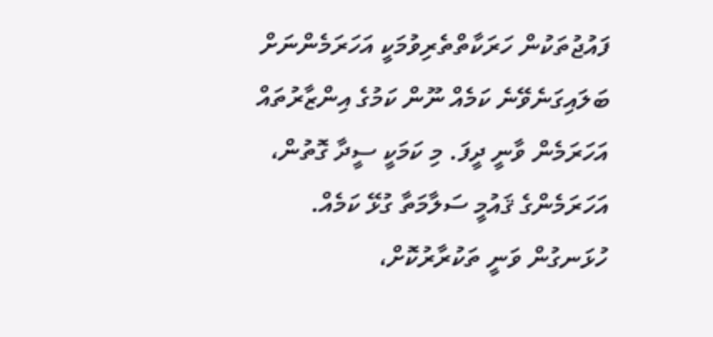ފައުޖުތަކުން ހަރަކާތްތެރިވުމަކީ އަހަރަމެންނަށް ބަލައިގަނެވޭނެ ކަމެއް ނޫން ކަމުގެ އިންޒާރުތައް އަހަރަމެން ވާނީ ދީފަ. މި ކަމަކީ ސީދާ ގޮތުން، އަހަރަމެންގެ ޤައުމީ ސަލާމަތާ ގުޅޭ ކަމެއް. ހުޅަނގުން ވަނީ ތަކުރާރުކޮށް،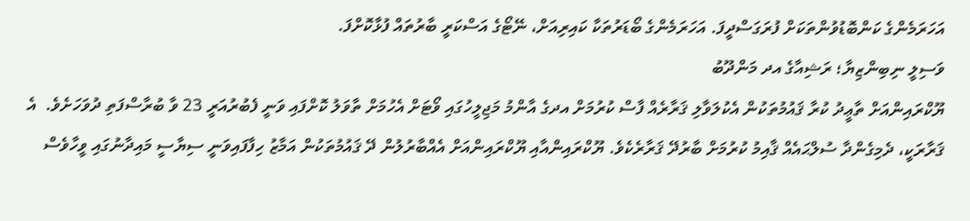އަހަރަމެންގެ ކަންބޮޑުވުންތަކަށް ފުރަގަސްދީފަ. އަހަރަމެންގެ ބޯޑަރުތަކާ ކައިރިއަށް، ނޭޓޯގެ އަސްކަރީ ބާރުތައް ފުޅާކޮށްފަ.
ވަސިލީ ނިބިންޒިޔާ؛ ރަޝިއާގެ އދ މަންދޫބު
ޔޫކްރައިންއަށް ތާޢީދު ކުރާ ޤައުމުތަކުން އެކުލަވާލި ޤަރާރެއް ފާސް ކުރުމަށް އދގެ އާންމު މަޖިލީހުގައި ވޯޓަށް އެހުމަށް ތާވަލު ކޮށްފައި ވަނީ ފެބުރުއަރީ 23 ވާ ބުރާސްފަތި ދުވަހަށެވެ.  އެ ޤަރާރަކީ، ދެމިގެންދާ ސުލްޙައެއް ޤާއިމު ކުރުމަށް ބާރުދޭ ޤަރާރެކެވެ. ޔޫކްރައިންއާއި ޔޫކްރައިންއަށް އެއްބާރުލުން ދޭ ޤައުމުތަކުން އަމާޒު ހިފާފައިވަނީ ސިޔާސީ މައިދާނުގައި ވީހާވެސް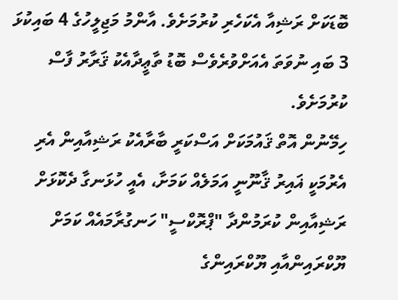ބޮޑަކަށް ރަޝިއާ އެކަހެރި ކުރުމަށެވެ. އާންމު މަޖިލީހުގެ 4 ބައިކުޅަ 3 ބައި ނުވަތަ އެއަށްވުރެވެސް ބޮޑު ތާޢީދާއެކު ޤަރާރު ފާސް ކުރުމަށެވެ.
ހިމޭނުން އޮތް ޤައުމަކަށް އަސްކަރީ ބާރާއެކު ރަޝިއާއިން އެރި އެރުމަކީ ޣައިރު ޤާނޫނީ އަމަލެއް ކަމަށާ، އެއީ ހުޅަނގާ ދެކޮޅަށް ރަޝިއާއިން ކުރަމުންދާ "ޕްރޮކްސީ" ހަނގުރާމައެއް ކަމަށް ޔޫކްރައިންއާއި ޔޫކްރައިންގެ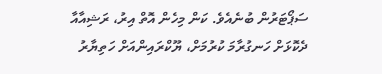ސަޕޯޓަރުން ބުނެއެވެ. ކަން މިހެން އޮތް އިރު، ރަޝިއާއާ ދެކޮޅަށް ހަނގުރާމަ ކުރުމަށް، ޔޫކްރައިންއަށް ހަތިޔާރު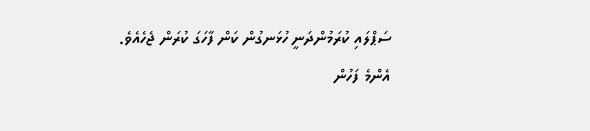ސަޕްލައި ކުރަމުންދަނީ ހުޅަނގުން ކަން ފާހަގަ ކުރަން ޖެހެއެވެ.
އެންމެ ފަހުން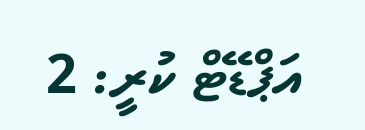އަޕްޑޭޓް ކުރީ: 2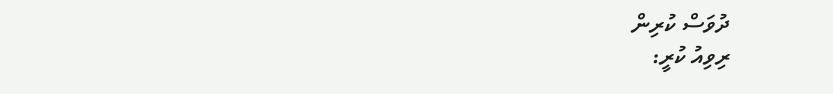ދުވަސް ކުރިން
ރިވިއު ކުރީ: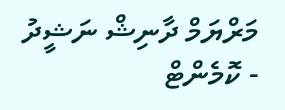މަރްޔަމް ދާނިޝް ނަޝީދު
- ކޮމެންޓް